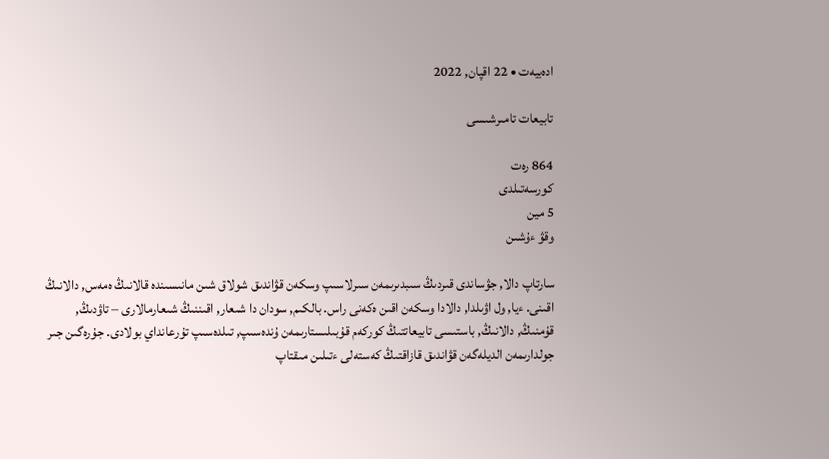ادەبيەت • 22 اقپان, 2022

تابيعات تامىرشىسى

864 رەت
كورسەتىلدى
5 مين
وقۋ ءۇشىن

سارتاپ دالا, جۋساندى قىردىڭ سىبدىرىمەن سىرلاسىپ وسكەن قۋاندىق شولاق شىن مانىسىندە قالانىڭ ەمەس, دالانىڭ اقىنى. ءيا, ول اۋىلدا, دالادا وسكەن اقىن ەكەنى راس. بالكىم, سودان دا شىعار, اقىننىڭ شىعارمالارى – تاۋدىڭ, قۇمنىڭ, دالانىڭ, باستىسى تابيعاتتىڭ كوركەم قۇبىلىستارىمەن ۇندەسىپ, تىلدەسىپ تۇرعانداي بولادى. جۇرەگىن جىر جولدارىمەن الديلەگەن قۋاندىق قازاقتىڭ كەستەلى ءتىلىن مىقتاپ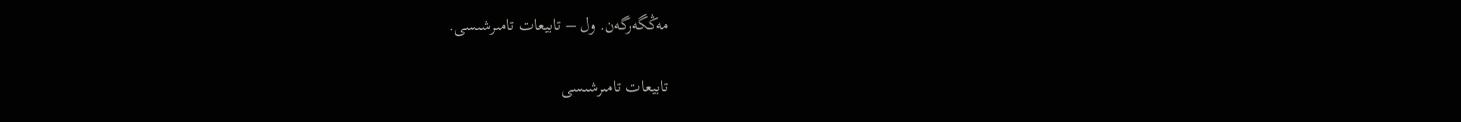مەڭگەرگەن. ول – تابيعات تامىرشىسى.

تابيعات تامىرشىسى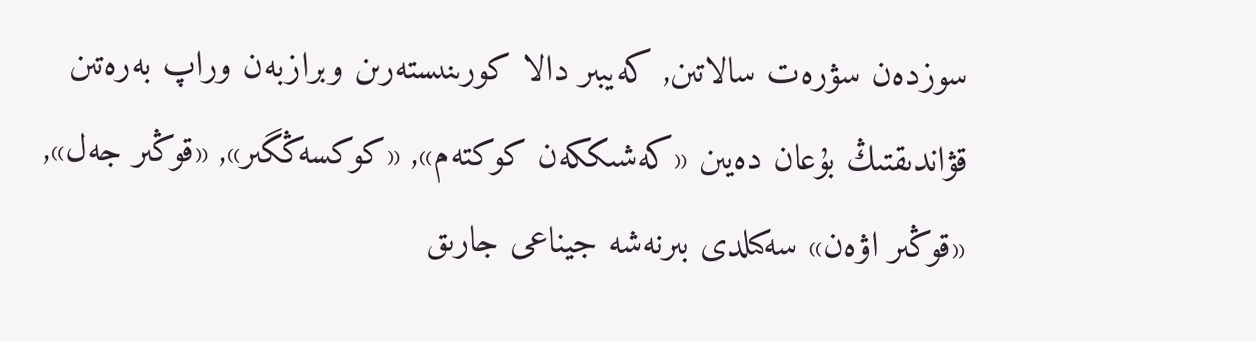سوزدەن سۋرەت سالاتىن, كەيبىر دالا كورىنىستەرىن وبرازبەن وراپ بەرەتىن قۋاندىقتىڭ بۇعان دەيىن «كەشىككەن كوكتەم», «كوكسەڭگىر», «قوڭىر جەل», «قوڭىر اۋەن» سەكىلدى بىرنەشە جيناعى جارىق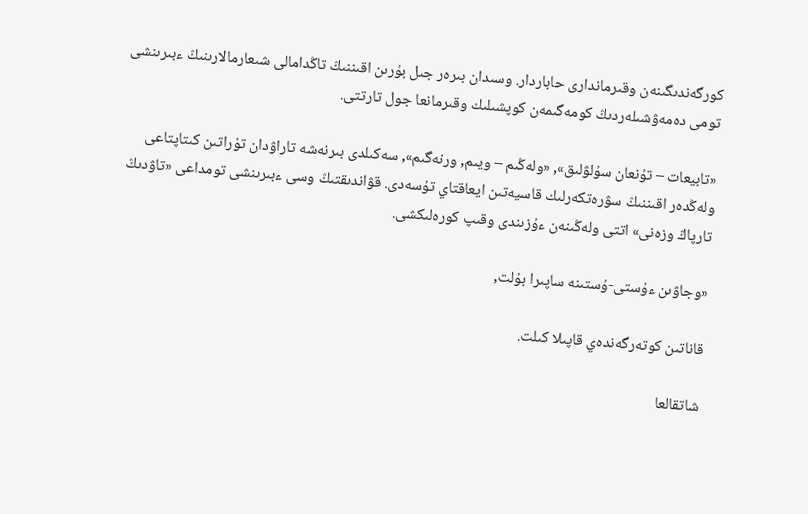كورگەندىگىنەن وقىرماندارى حاباردار. وسىدان بىرەر جىل بۇرىن اقىننىڭ تاڭدامالى شىعارمالارىنىڭ ءبىرىنشى تومى دەمەۋشىلەردىڭ كومەگىمەن كوپشىلىك وقىرمانعا جول تارتتى.

«تابيعات – تۇنعان سۇلۋلىق», «ولەڭىم – ويىم, ورنەگىم», سەكىلدى بىرنەشە تاراۋدان تۇراتىن كىتاپتاعى ولەڭدەر اقىننىڭ سۋرەتكەرلىك قاسيەتىن ايعاقتاي تۇسەدى. قۋاندىقتىڭ وسى ءبىرىنشى تومداعى «تاۋدىڭ تارپاڭ وزەنى» اتتى ولەڭىنەن ءۇزىندى وقىپ كورەلىكشى.

«وجاۋىن ءۇستى-ۇستىنە ساپىرا بۇلت,

قاناتىن كوتەرگەندەي قاپىلا كىلت.

شاتقالعا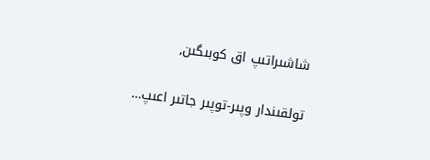شاشىراتىپ اق كوبىگىن,

تولقىندار وپىر-توپىر جاتىر اعىپ…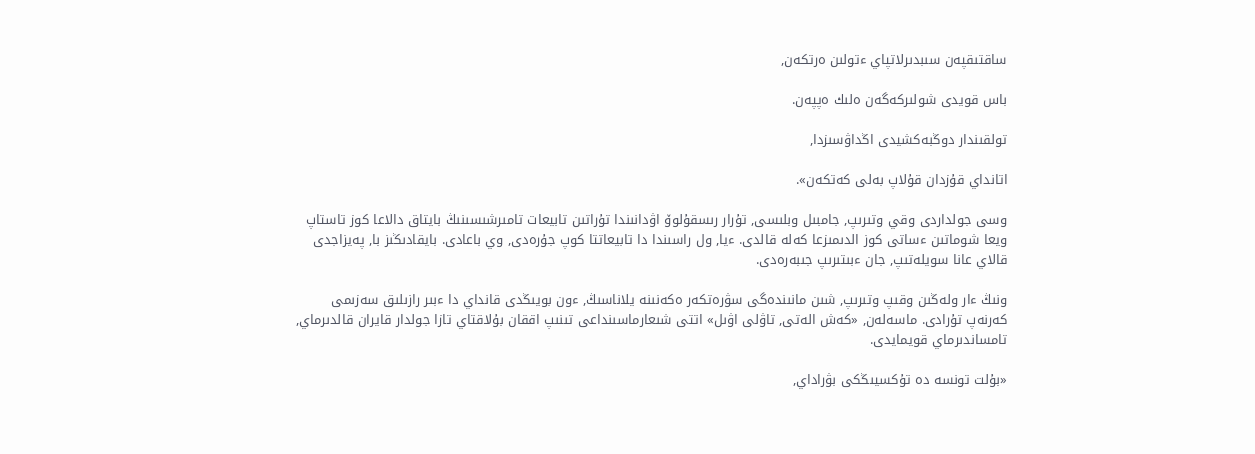ساقتىقپەن سىبدىرلاتپاي ءتولىن ەرتكەن,

باس قويدى شولىركەگەن ەلىك ەپپەن.

تولقىندار دوڭبەكشيدى اڭداۋسىزدا,

اتانداي قۇزدان قۇلاپ بەلى كەتكەن».

وسى جولداردى وقي وتىرىپ, جامبىل وبلىسى, تۇرار رىسقۇلوۆ اۋدانىندا تۇراتىن تابيعات تامىرشىسىنىڭ بايتاق دالاعا كوز تاستاپ ويعا شوماتىن ءساتى كوز الدىمىزعا كەلە قالدى. ءيا, ول راسىندا دا تابيعاتتا كوپ جۇرەدى, وي باعادى. بايقادىڭىز با, پەيزاجدى قالاي عانا سويلەتىپ, جان ءبىتىرىپ جىبەرەدى.

ونىڭ ءار ولەڭىن وقىپ وتىرىپ, شىن مانىندەگى سۋرەتكەر ەكەنىنە يلاناسىڭ, ءون بويىڭدى قانداي دا ءبىر رازىلىق سەزىمى كەرنەپ تۇرادى. ماسەلەن, «كەش الەتى, تاۋلى اۋىل» اتتى شىعارماسىنداعى تىنىپ اققان بۇلاقتاي تازا جولدار قايران قالدىرماي, تامساندىرماي قويمايدى.

«بۇلت تونسە دە تۇكسيىڭكى بۋراداي,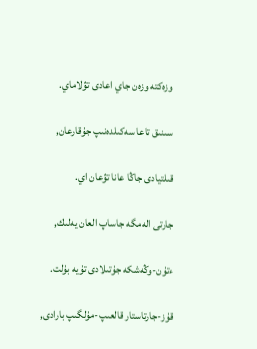وزەكتە وزەن جاي اعادى تۋلاماي.

سىنىق تاعا سەكىلدەنىپ جۇقارعان,

قىلتيادى جاڭا عانا تۋعان اي.

جارتى الەمگە جاساپ العان يەلىك,

ءتۇن-وڭەشكە جۇتىلادى تۇيە بۇلت.

قۇز-جارتاستار قالعىپ-مۇلگىپ بارادى,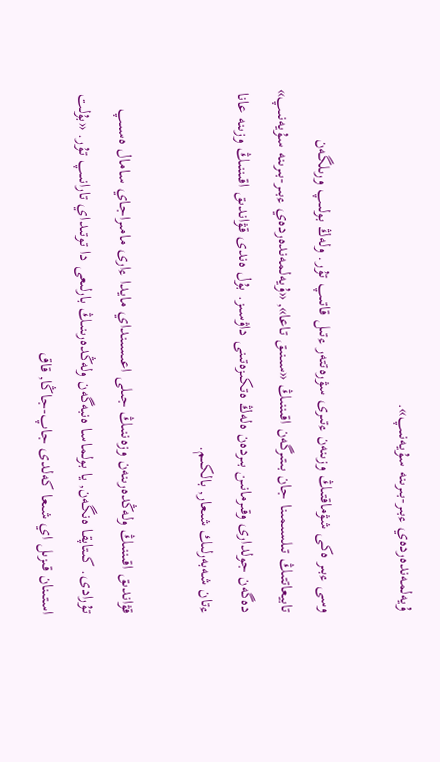ۇيەلمەندەردەي ءبىر-بىرىنە سۇيەنىپ».

وسى ءبىر ەكى شۋماقتىڭ وزىنەن ءتىرى سۋرەتتەر ءتىل قاتىپ تۇر. ولەڭ بولىپ ورىلگەن تابيعاتتىڭ تىلسىمىنا جان بىتىرگەن اقىننىڭ «سىنىق تاعا», «ۇيەلمەندەردەي ءبىر-بىرىنە سۇيەنىپ» دەگەن جولدارى وقىرمانىن بىردەن ەلەڭ ەتكىزەتىنى داۋسىز. بۇل ەندى قۋاندىق اقىننىڭ وزىنە عانا ءتان شەبەرلىك شىعار, بالكىم.

قۋاندىق اقىننىڭ ولەڭدەرىنەن وزەننىڭ جىلى اعىسىنداي مايدا ءارى مامىراجاي سامال ەسىپ تۇرادى. كىتاپقا ەنگەن, يا بولماسا ەنبەگەن ولەڭدەرىنىڭ بارلىعى دا توتىداي تارانىپ تۇر. «بۇلت استىنان قىزىل اي شىعا كەلدى جاپ-جاڭا, قاق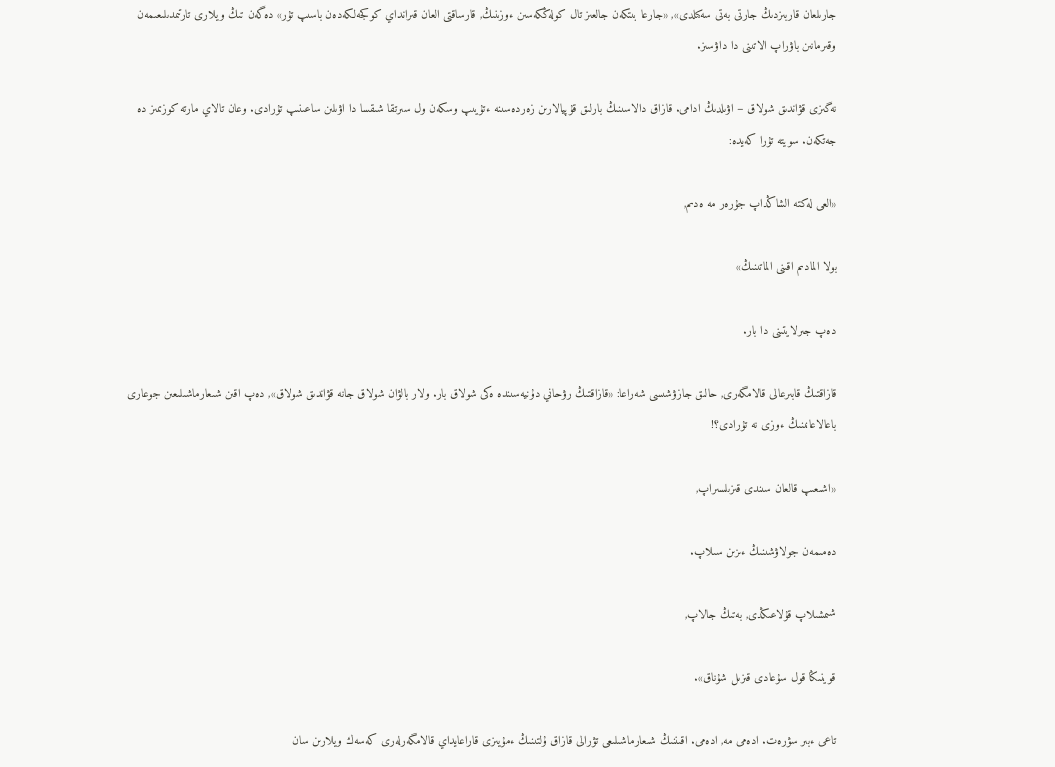جارىلعان قاربىزدىڭ جارتى بەتى سەكىلدى», «جارعا بىتكەن جالعىز تال كولەڭكەسىن ءوزىنىڭ, قارساقتى العان قىرانداي كوكجەلكەدەن باسىپ تۇر» دەگەن تىڭ ويلارى تارتىمدىلىعىمەن وقىرمانىن باۋراپ الاتىنى دا داۋسىز.

نەگىزى قۋاندىق شولاق – اۋىلدىڭ ادامى. قازاق دالاسىنىڭ بارلىق قۇپيالارىن زەردەسىنە ءتۇيىپ وسكەن ول سىرتقا شىقسا دا اۋىلىن ساعىنىپ تۇرادى. وعان تالاي مارتە كوزىمىز دە جەتكەن. سويتە تۇرا كەيدە:

«العى لەكتە الشاڭداپ جۇرەر مە ەدىم,

بولا المادىم اقىنى الماتىنىڭ»

دەپ جىرلايتىنى دا بار.

قازاقتىڭ قابىرعالى قالامگەرى, حالىق جازۋشىسى شەراعا: «قازاقتىڭ رۋحاني دۇنيەسىندە ەكى شولاق بار. ولار بالۋان شولاق جانە قۋاندىق شولاق», دەپ اقىن شىعارماشىلىعىن جوعارى باعالاعانىنىڭ ءوزى نە تۇرادى؟!

«اشىعىپ قالعان سىندى قىزىلسىراپ,

دەمىمەن جولاۋشىنىڭ ءىزىن سىلاپ.

شىمشىلاپ قۇلاعىڭدى, بەتىڭ جالاپ,

قوينىڭا قول سۇعادى قىزىل شۇناق».

تاعى ءبىر سۋرەت. ادەمى مە, ادەمى. اقىننىڭ شىعارماشىلىعى تۋرالى قازاق ۇلتىنىڭ ءمۇيىزى قاراعايداي قالامگەرلەرى كەسەك ويلارىن سان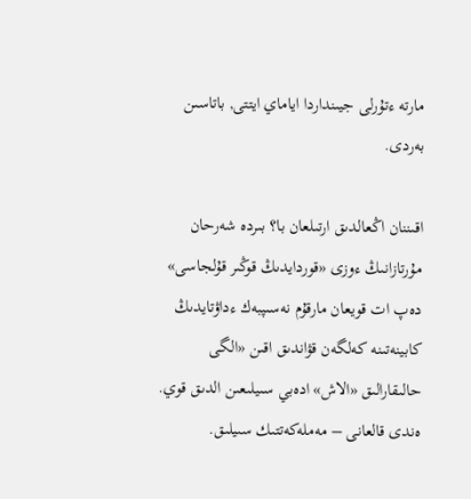مارتە ءتۇرلى جيىنداردا اياماي ايتتى, باتاسىن بەردى.

اقىننان اڭعالدىق ارتىلعان با؟ بىردە شەرحان مۇرتازانىڭ ءوزى «قوردايدىڭ قوڭىر قۇلجاسى» دەپ ات قويعان مارقۇم نەسىپبەك ءداۋتايدىڭ كابينەتىنە كەلگەن قۋاندىق اقىن «الگى حالىقارالىق «الاش» ادەبي سىيلىعىن الدىق قوي. ەندى قالعانى – مەملەكەتتىك سىيلىق.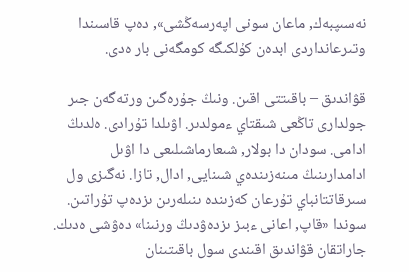نەسىپبەك, ماعان سونى اپەرسەڭشى», دەپ قاسىندا وتىرعانداردى ابدەن كۇلكىگە كومگەنى بار ەدى.

قۋاندىق – باقىتتى اقىن. ونىڭ جۇرەگىن ورتەگەن جىر جولدارى تاڭعى شىقتاي ءمولدىر. اۋىلدا تۇرادى. ەلدىڭ ادامى. سودان دا بولار, شىعارماشىلىعى دا اۋىل ادامدارىنىڭ مىنەزىندەي شىنايى, ادال, تازا. نەگىزى ول سىرقاتتانباي تۇرعان كەزىندە ىنىلەرىن ىزدەپ تۇراتىن. سوندا «قاپ, اعانى ءبىز ىزدەۋدىڭ ورنىنا» دەۋشى ەدىك. جاراتقان قۋاندىق اقىندى سول باقىتىنان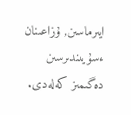ايىرماسىن, ۇزاعىنان ءسۇيىندىرسىن دەگىمىز كەلەدى.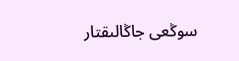سوڭعى جاڭالىقتار